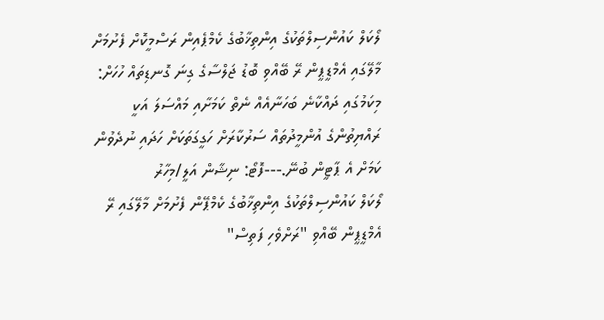ލޯކަލް ކައުންސިލްތަކުގެ އިންތިޚާބުގެ ކެމްޕެއިން ރަސްމީކޮށް ފެށުމަށް މާލޭގައި އެމްޑީޕީން ރޭ ބޭއްވި ބޮޑު ޖަލްސާގެ ގިނަ ގޮނޑިތައް ހުހަށް: މިކަމުގައި ދައްކާނެ ބަހަނާއެއް ނެތް ކަމަށާއި މައްސަލަ އަކީ ރައްޔިތުންގެ އުންމީދުތައް ސަރުކާރަށް ހަގީގަތަކަށް ހަދައި ނުދެވުން ކަމަށް އެ ޕާޓީން ބުނޭ.---ފޮޓޯ: ނިޝާން އަލީ/މިހާރު
ލޯކަލް ކައުންސިލްތަކުގެ އިންތިޚާބުގެ ކެމްޕޭން ފެށުމަށް މާލޭގައި ރޭ އެމްޑީޕީން ބޭއްވި "ރަށްވެހި ފަތިސް"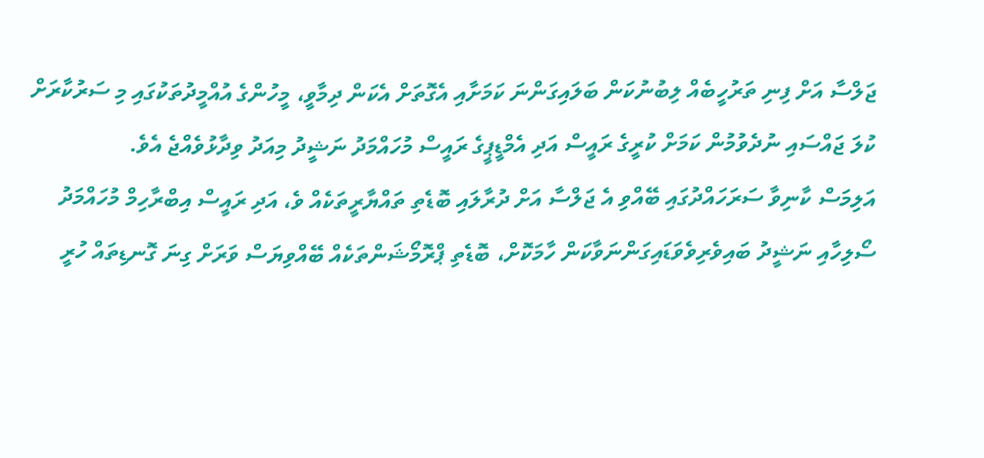ޖަލްސާ އަށް ފިނި ތަރުހީބެއް ލިބުނުކަން ބަލައިގަންނަ ކަމަށާއި އެގޮތަށް އެކަން ދިމާވީ، މީހުންގެ އުއްމީދުތަކުގައި މި ސަރުކާރަށް ކުލަ ޖައްސައި ނުދެވުމުން ކަމަށް ކުރީގެ ރައީސް އަދި އެމްޑީޕީގެ ރައީސް މުހައްމަދު ނަޝީދު މިއަދު ވިދާޅުވެއްޖެ އެވެ.
އަލިމަސް ކާނިވާ ސަރަހައްދުގައި ބޭއްވި އެ ޖަލްސާ އަށް ދުރާލައި ބޮޑެތި ތައްޔާރީތަކެއް ވެ، އަދި ރައީސް އިބްރާހިމް މުހައްމަދު ސޯލިހާއި ނަޝީދު ބައިވެރިވެވަޑައިގަންނަވާކަން ހާމަކޮށް، ބޮޑެތި ޕްރޮމޯޝަންތަކެއް ބޭއްވިޔަސް ވަރަށް ގިނަ ގޮނޑިތައް ހުރީ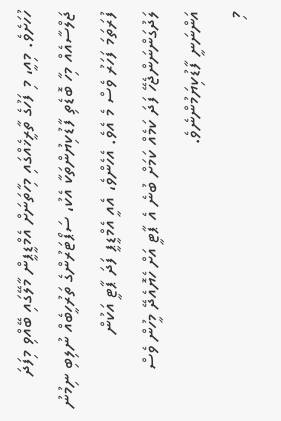ހުހަށެވެ. މިއީ، މި ފަހުގެ ތާރީޚެއްގައި މިހާތަނަށް އެމްޑީޕީން މާލޭގައި ބޭއްވި މިފަދަ ޖަލްސާއެއް މިހާ ބޮޑެތި ފާޑުކިޔުންތަކާ އެކު، ސަޕޯޓަރުންގެ ތަރުހީބެއް ނުލިބި ނިމުނު ފުރަތަމަ ފަހަރު ވެސް މެ އެވެ. އެހެންވެ، އެއީ އެމްޑީޕީ ފަދަ ޕާޓީ އަކުން ލަދުގަންނަންޖެހޭ ފަދަ ކަމެއް ކަމަށް ބުނެ އެ ޕާޓީ އަށް ހެޔޮއެދޭ މީހުން ވެސް އަންނަނީ ފާޑުކިޔަމުންނެވެ.
މި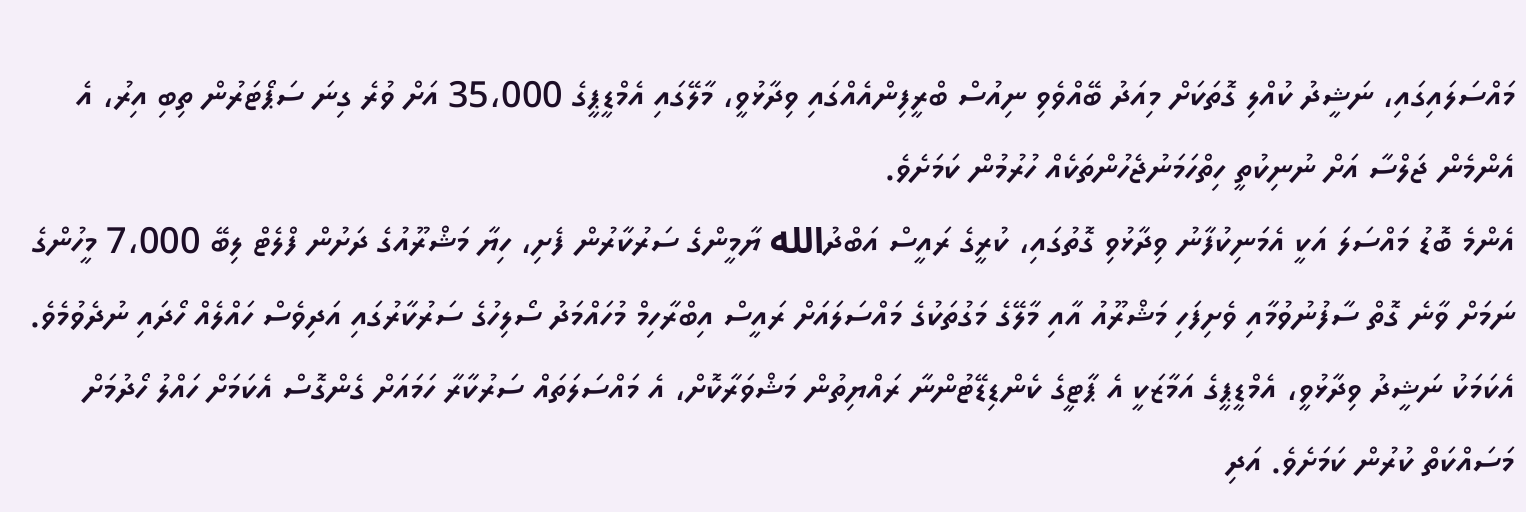މައްސަލައިގައި، ނަޝީދު ކުއްލި ގޮތަކަށް މިއަދު ބޭއްވެވި ނިއުސް ބްރީފިންއެއްގައި ވިދާޅުވީ، މާލޭގައި އެމްޑީޕީގެ 35،000 އަށް ވުރެ ގިނަ ސަޕޯޓަރުން ތިބި އިރު، އެ އެންމެން ޖަލްސާ އަށް ނުނިކުތީ ހިތްހަމަނުޖެހުންތަކެއް ހުރުމުން ކަމަށެވެ.
އެންމެ ބޮޑު މައްސަލަ އަކީ އެމަނިކުފާނު ވިދާޅުވި ގޮތުގައި، ކުރީގެ ރައީސް އަބްދުالله ޔާމީންގެ ސަރުކާރުން ފެށި، ހިޔާ މަޝްރޫއުގެ ދަށުން ފްލެޓް ލިބޭ 7،000 މީހުންގެ ނަމަށް ވާނެ ގޮތް ސާފުނުވުމާއި ވެށިފަހި މަޝްރޫއު އާއި މާލޭގެ މަގުތަކުގެ މައްސަލައަށް ރައީސް އިބްރާހިމް މުހައްމަދު ސޯލިހުގެ ސަރުކާރުގައި އަދިވެސް ހައްލެއް ހޯދައި ނުދެވުމެވެ.
އެކަމަކު ނަޝީދު ވިދާޅުވީ، އެމްޑީޕީގެ އަމާޒަކީ އެ ޕާޓީގެ ކެންޑިޑޭޓުންނާ ރައްޔިތުން މަޝްވަރާކޮށް، އެ މައްސަލަތައް ސަރުކާރާ ހަމައަށް ގެންގޮސް އެކަމަށް ހައްލު ހޯދުމަށް މަސައްކަތް ކުރުން ކަމަށެވެ. އަދި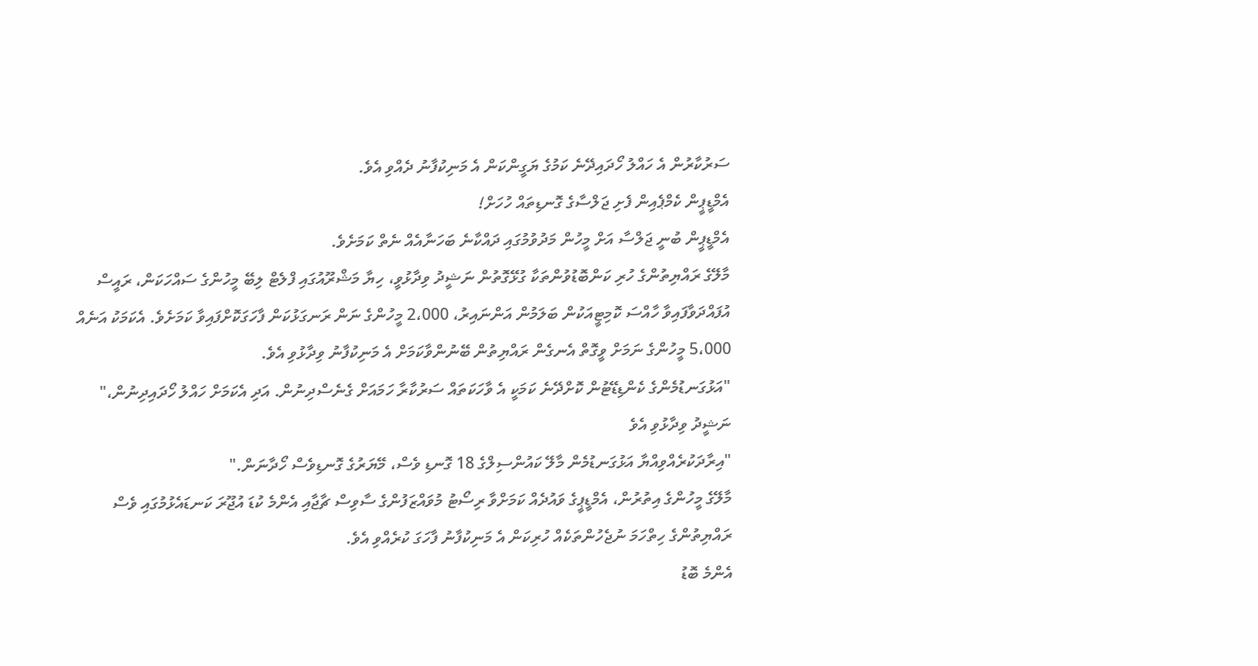ސަރުކާރުން އެ ހައްލު ހޯދައިދޭނެ ކަމުގެ ޔަގީންކަން އެ މަނިކުފާނު ދެއްވި އެވެ.
އެމްޑީޕީން ކެމްޕެއިން ފެށި ޖަލްސާގެ ގޮނޑިތައް ހުހަށް!
އެމްޑީޕީން ބުނީ ޖަލްސާ އަށް މީހުން މަދުވުމުގައި ދައްކާނެ ބަހަނާއެއް ނެތް ކަމަށެވެ.
މާލޭގެ ރައްޔިތުންގެ ހުރި ކަންބޮޑުވުންތަކާ ގުޅޭގޮތުން ނަޝީދު ވިދާޅުވީ، ހިޔާ މަޝްރޫއުގައި ފްލެޓް ލިބޭ މީހުންގެ ސައްހަކަން، ރައީސް އުފައްދަވާފައިވާ ހާއްސަ ކޮމިޓީއަކުން ބަލަމުން އަންނައިރު، 2،000 މީހުންގެ ނަން ރަނގަޅުކަން ފާހަގަކޮށްފައިވާ ކަމަށެވެ. އެކަމަކު އަނެއް 5،000 މީހުންގެ ނަމަށް ވީގޮތް އެނގެން ރައްޔިތުން ބޭނުންވާކަމަށް އެ މަނިކުފާނު ވިދާޅުވި އެވެ.
"އަޅުގަނޑުމެންގެ ކެންޑިޑޭޓުން ކޮށްދޭނެ ކަމަކީ އެ ވާހަކަތައް ސަރުކާރާ ހަމައަށް ގެނެސްދިނުން. އަދި އެކަމަށް ހައްލު ހޯދައިދިނުން،" ނަޝީދު ވިދާޅުވި އެވެ
"އިރާދަކުރެއްވިއްޔާ އަޅުގަނޑުމެން މާލޭ ކައުންސިލްގެ 18 ގޮނޑި ވެސް، މޭޔަރުގެ ގޮނޑިވެސް ހޯދާނަން."
މާލޭގެ މީހުންގެ އިތުރުން، އެމްޑީޕީގެ ވައުދެއް ކަމަށްވާ ރިސޯޓު މުވައްޒަފުންގެ ސާވިސް ޗާޖާއި އެންމެ ކުޑަ އުޖޫރަ ކަނޑައެޅުމުގައި ވެސް ރައްޔިތުންގެ ހިތްހަމަ ނުޖެހުންތަކެއް ހުރިކަން އެ މަނިކުފާނު ފާހަގަ ކުރެއްވި އެވެ.
އެންމެ ބޮޑު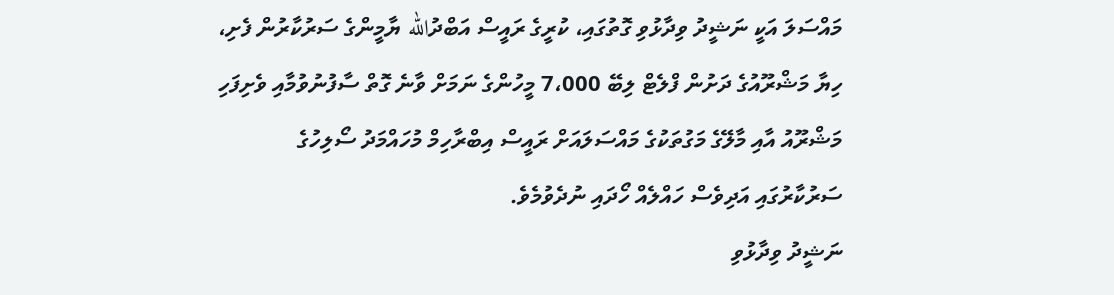މައްސަލަ އަކީ ނަޝީދު ވިދާޅުވި ގޮތުގައި، ކުރީގެ ރައީސް އަބްދުالله ޔާމީންގެ ސަރުކާރުން ފެށި، ހިޔާ މަޝްރޫއުގެ ދަށުން ފްލެޓް ލިބޭ 7،000 މީހުންގެ ނަމަށް ވާނެ ގޮތް ސާފުނުވުމާއި ވެށިފަހި މަޝްރޫއު އާއި މާލޭގެ މަގުތަކުގެ މައްސަލައަށް ރައީސް އިބްރާހިމް މުހައްމަދު ސޯލިހުގެ ސަރުކާރުގައި އަދިވެސް ހައްލެއް ހޯދައި ނުދެވުމެވެ.
ނަޝީދު ވިދާޅުވި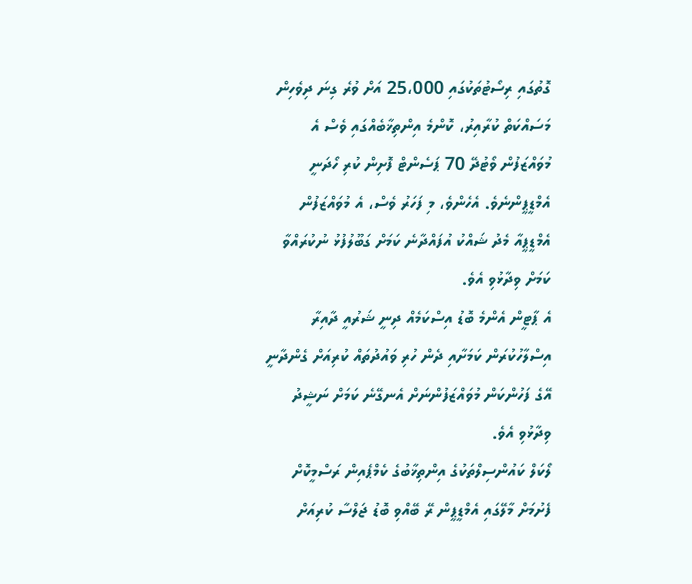ގޮތުގައި ރިސޯޓުތަކުގައި 25،000 އަށް ވުރެ ގިނަ ދިވެހިން މަސައްކަތް ކުރާއިރު، ކޮންމެ އިންތިޚާބެއްގައި ވެސް އެ މުވައްޒަފުން ވޯޓުދޭ 70 ޕަސެންޓް ފޮށިން ކުރި ހޯދަނީ އެމްޑީޕީންނެވެ. އެހެންވެ، މި ފަހަރު ވެސް، އެ މުވައްޒަފުން އެމްޑީޕީއާ މެދު ޝައްކު އުފައްދާނެ ކަމަށް ގަބޫލުފުޅު ނުކުރައްވާ ކަމަށް ވިދާޅުވި އެވެ.
އެ ޕާޓީން އެންމެ ބޮޑު އިސްކަމެއް ދިނީ ޝަރުއީ ދާއިރާ އިސްލާހުކުރަން ކަމަށާއި ދެން ހުރި ވައުދުތައް ކުރިއަށް ގެންދާނީ އޭގެ ފަހުންކަން މުވައްޒަފުންނަށް އެނގޭނެ ކަމަށް ނަޝީދު ވިދާޅުވި އެވެ.
ލޯކަލް ކައުންސިލްތަކުގެ އިންތިޚާބުގެ ކެމްޕެއިން ރަސްމީކޮށް ފެށުމަށް މާލޭގައި އެމްޑީޕީން ރޭ ބޭއްވި ބޮޑު ޖަލްސާ ކުރިއަށް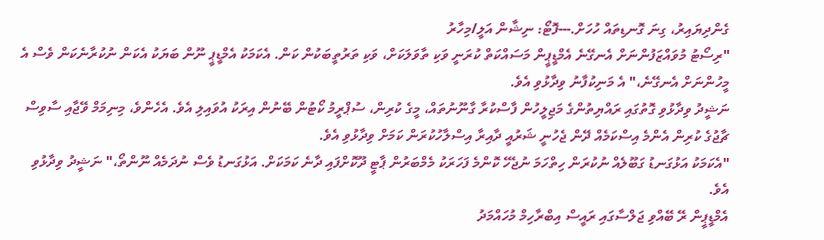ގެންދިޔައިރު، ގިނަ ގޮނޑިތައް ހުހަށް.---ފޮޓޯ: ނިޝާން އަލީ/މިހާރު
"ރިސޯޓު މުވައްޒަފުންނަށް އެނގޭނެ އެމްޑީޕީން މަސައްކަތް ކުރަނީ ވަކި ތާވަލަކަށް، ވަކި ތަރުތީބަކުން ކަން. އެކަމަކު އެމްޑީޕީ ނޫން ބަޔަކު އެކަން ނުކުރާނެކަން ވެސް އެ މީހުންނަށް އެނގޭނެ،" އެ މަނިކުފާނު ވިދާޅުވި އެވެ.
ނަޝީދު ވިދާޅުވި ގޮތުގައި ރައްޔިތުންގެ މަޖިލީހުން ފާސްކުރާ ގާނޫނުތައް، މީގެ ކުރިން، ސުޕްރީމު ކޯޓުން ބޭނުން އިރަކު އުވައިލި އެވެ. އެހެންވެ، މިނިމަމް ވޭޖާއި ސާވިސް ޗާޖުގެ ކުރިން އެންމެ އިސްކަމެއް ދޭން ޖެހުނީ ޝަރުއީ ދާއިރާ އިސްލާހުކުރަން ކަމަށް ވިދާޅުވި އެވެ.
"އެކަމަކު އަޅުގަނޑު ގަބޫލެއް ނުކުރަން ހިތްހަމަ ނުޖެހޭ ކޮންމެ ފަހަރަކު މެމްބަރުން ޕާޓީ ދޫކޮށްފައި ދާނެ ކަމަކަށް. އަޅުގަނޑު ވެސް ނުދަމެއް ނޫންތޯ،" ނަޝީދު ވިދާޅުވި އެވެ.
އެމްޑީޕީން ރޭ ބޭއްވި ޖަލްސާގައި ރައީސް އިބްރާހިމް މުހައްމަދު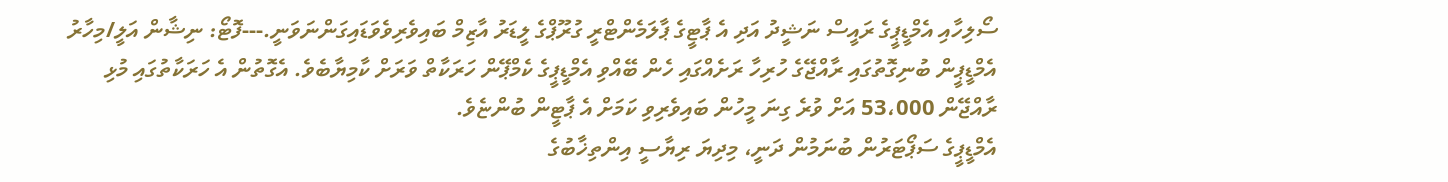ސޯލިހާއި އެމްޑީޕީގެ ރައީސް ނަޝީދު އަދި އެ ޕާޓީގެ ޕާލަމެންޓްރީ ގުރޫޕްގެ ލީޑަރު އާޒިމް ބައިވެރިވެވަޑައިގަންނަވަނީ.---ފޮޓޯ: ނިޝާން އަލީ/މިހާރު
އެމްޑީޕީން ބުނިގޮތުގައި ރާއްޖޭގެ ހުރިހާ ރަށެއްގައި ހެން ބޭއްވި އެމްޑީޕީގެ ކެމްޕޭން ހަރަކާތް ވަރަށް ކާމިޔާބެވެ. އެގޮތުން އެ ހަރަކާތުގައި މުޅި ރާއްޖޭން 53،000 އަށް ވުރެ ގިނަ މީހުން ބައިވެރިވި ކަމަށް އެ ޕާޓީން ބުންޏެވެ.
އެމްޑީޕީގެ ސަޕޯޓަރުން ބުނަމުން ދަނީ، މިދިޔަ ރިޔާސީ އިންތިޚާބުގެ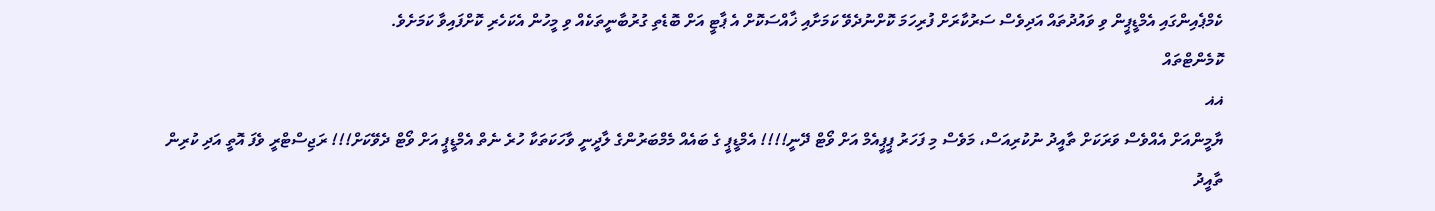ކެމްޕެއިންގައި އެމްޑީޕީން ވި ވައުދުތައް އަދިވެސް ސަރުކާރަށް ފުރިހަމަ ކޮށްނުދެވޭ ކަމަށާއި ޚާއްސަކޮށް އެ ޕާޓީ އަށް ބޮޑެތި ގުރުބާނީތަކެއް ވި މީހުން އެކަހެރި ކޮށްފައިވާ ކަމަށެވެ.
ކޮމެންޓްތައް
ޣޣ
ޔާމީންއަށް އެއްވެސް ވަރަކަށް ތާއީދު ނުކުރިއަސް، މަވެސް މި ފަހަރު ޕީޕީއެމް އަށް ވޯޓް ދޭނީ!!!! އެމްޑީޕީ ގެ ބައެއް މެމްބަރުންގެ ލާދީނީ ވާހަކަތަކާ ހުރެ ނެތް އެމްޑީޕީ އަށް ވޯޓް ދެވޭކަށް!!! ރަޖިސްޓްރީ ވެފަ އޮތީ އަދި ކުރިން ތާއީދު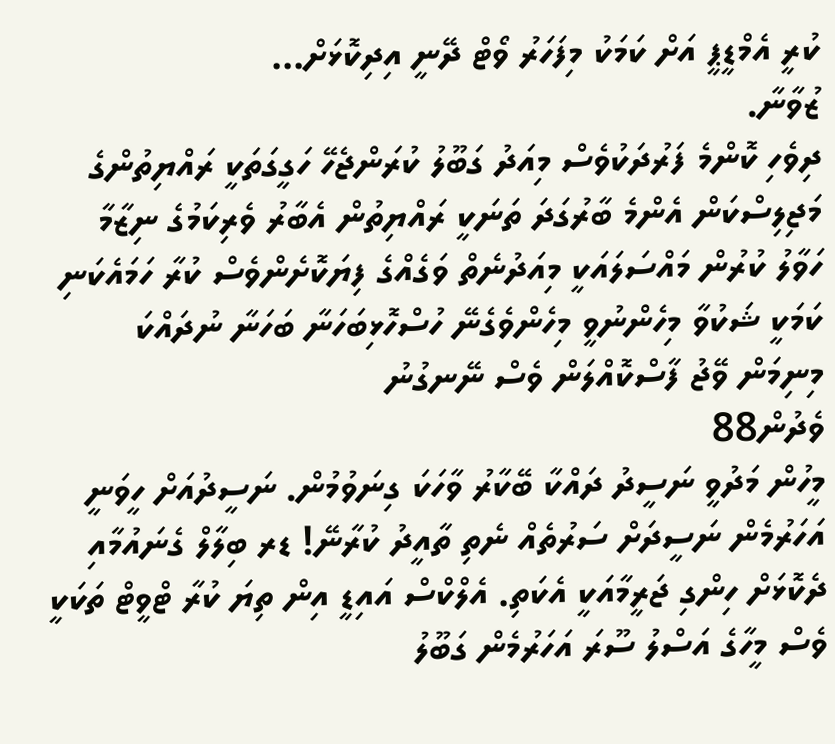ކުރީ އެމްޑީޕީ އަށް ކަމަކު މިފަހަރު ވޯޓް ދޭނީ އިދިކޮޅަށް...
ޒުވާނާ.
ދިވެހި ކޮންމެ ފަރުދަކުވެސް މިއަދު ގަބޫލު ކުރަންޖެހޭ ހަގީގަތަކީ ރައްޔިތުންގެ މަޖިލިސްކަން އެންމެ ބާރުގަދަ ތަނަކީ ރައްޔިތުން އެބާރު ވެރިކަމުގެ ނިޒާމާ ހަވާލު ކުރުން މައްސަލައަކީ މިއަދުނެތް ވަގެއްގެ ފިޔަކޮށެންވެސް ކުރާ ހަމައެކަނި ކަމަކީ ޝަކުވާ މިހެންނުވީ މިހެންވެގެނޭ ހުސްހޮޅިބަހަނާ ބަހަނާ ނުދައްކަ މިނިމަން ވޭޖު ފާސްކޮއްލަން ވެސް ނޭނގުނު
ވެދުން88
މީހުން މަދުވީ ނަސީދު ދައްކާ ބޭކާރު ވާހަކަ ގިނަވުމުން. ނަސީދުއަށް ހީވަނީ އަހަރުމެން ނަސީދަށް ސަރުތެއް ނެތި ތާއީދު ކުރާނޭ! ޑރ ބިލާލް ގެނައުމާއި ދެކޮޅަށް ހިންގި ޖަރީމާއަކީ އެކަތި. އެލްކްސް އައިޑީ އިން ތިޔަ ކުރާ ޓްވީޓް ތަކަކީ ވެސް މީހާގެ އަސްލު ސޫރަ އަހަރުމެން ގަބޫލު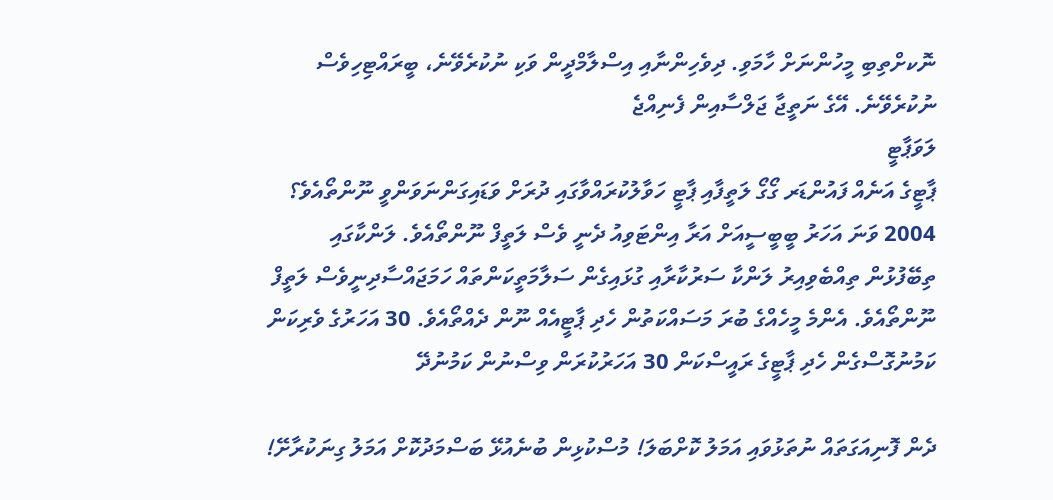ނޮކށްތިބި މީހުންނަށް ހާމަވި. ދިވެހިންނާއި އިސްލާމްދީން ވަކި ނުކުރެވޭނެ، ބީރައްޓިހިވެސް ނުކުރެވޭނެ. އޭގެ ނަތީޖާ ޖަލްސާއިން ފެނިއްޖެ
ލަވަޕާޓީ
ޕާޓީގެ އަނެއް ފައުންޑަރ ގޯގޯ ލަތީފާއި ޕާޓީ ހަވާލުކުރައްވާގައި ދުރަށް ވަޑައިގަންނަވަންވީ ނޫންތޯއެވެ؟ 2004 ވަނަ އަހަރު ބީބީސީއަށް އަރާ އިންޓަވިއު ދެނީ ވެސް ލަތީފް ނޫންތޯއެވެ. ލަންކާގައި ތިބޭފުޅުން ތިއްބެވިއިރު ލަންކާ ސަރުކާރާއި ގުޅައިގެން ސަލާމަތީކަންތައް ހަމަޖައްސާދިނީވެސް ލަތީފް ނޫންތޯއެވެ. އެންމެ މީހެއްގެ ބުރަ މަސައްކަތުން ހެދި ޕާޓީއެއް ނޫން ދެއްތޯއެވެ. 30 އަހަރުގެ ވެރިކަން ކަމުނުގޮސްގެން ހެދި ޕާޓީގެ ރައީސްކަން 30 އަހަރުކުރަން ވިސްނުން ކަމުނުދޭ

ދެން ފޮނިއަގަތައް ނުތަޅުވައި އަމަލު ކޮށްބަލަ! މުސްކުޅިން ބުނެއުޅޭ ބަސްމަދުކޮށް އަމަލު ގިނަކުރާށޭ!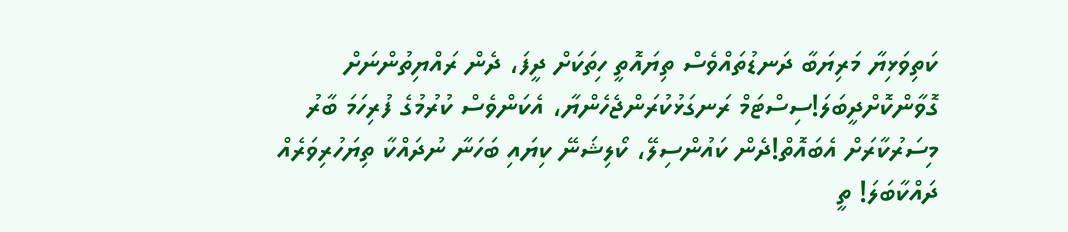ކަތިވަޅިޔާ މަރިޔަބާ ދަނޑުތައްވެސް ތިޔައޮތީ ހިތަކަށް ދީފަ، ދެން ރައްޔިތުންނަށް ގޮވާންކޮށްދީބަލަ!ސިސްޓަމް ރަނގަޅުކުރަންޖެހެންޔާ، އެކަންވެސް ކުރުމުގެ ފުރިހަމަ ބާރު މިސަރުކާރަށް އެބައޮތް!ދެން ކައުންސިލޭ، ކޯލިޝަނޭ ކިޔައި ބަހަނާ ނުދައްކާ ތިޔަހުރިވަރެއް ދައްކާބަލަ! ތީ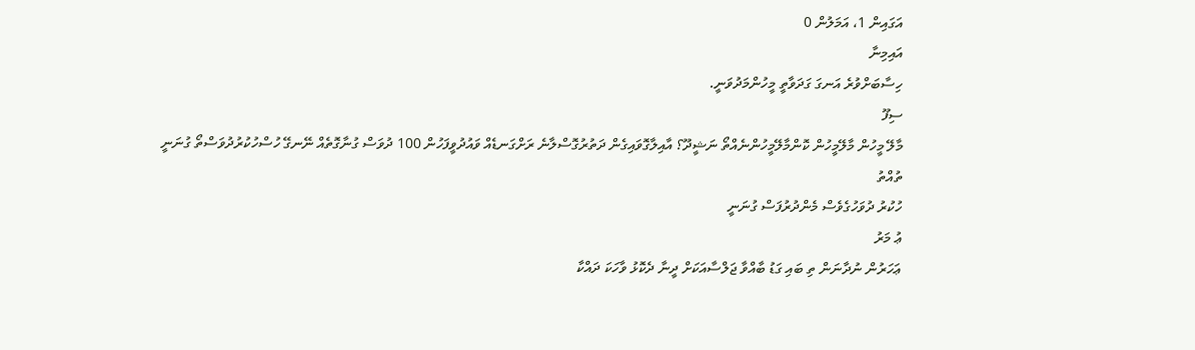އަގައިން 1، އަމަލުން 0
އައިމިނާ
ހިސާބަށްވުރެ އަނގަ ގަދަވާތީ މީހުންމަދުވަނީ.
ސިފޫ
މާލޭ މީހުން މާލޭމީހުން ކޮންމާލޭމީހުންނެއްތޯ ނަޝީދޫ؟ އާއިލާގޮވައިގެން ދަތުރުގޮސްލާނެ ރަށްގަނޑެއް ވައުދުވީފަހުން 100 ދުވަސް ގުނާގޮތެއް ނޭނގޭ ހުސްހުކުރުދުވަސްތޯ ގުނަނީ
ތުއްތު
ހުކުރު ދުވަހުގެވެސް މެންދުރުފަސް ގުނަނީ
ޢު މަރު
ޢަހަރުން ނުދާނަން ތި ބައި ގަޑު ބާއްވާ ޖަލްސާއަކަށް ދީނާ ދެކޮޅު ވާހަކަ ދައްކާ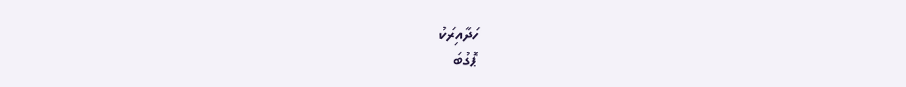ހަދާއިރަކު
ޕޮގުބަ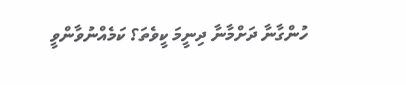ހުންގާނާ ދަށްމާނާ ދިނީމަ ކީވެތަ؟ ކަމެއްނުވާންވީ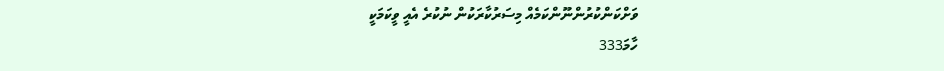ވަށްކަންކުރުންނޫންކަމެއް މިސަރުކާރަކުން ނުކުރެ އެއީ ވީކަމަކީ
ހާމަ333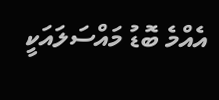އެއްމެ ބޮޑު މައްސަލައަކީ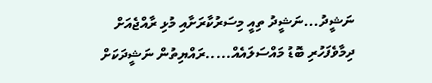ނަޝީދު...ނަޝީދު ތިއީ މިސަރުކާރަށާއި މުޅި ރާއްޖެއަށް ދިމާވެފަހުރި ބޮޑު މައްސަލައެއް.....ރައްޔިތުން ނަޝީދަކަށް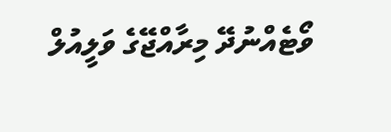ވޯޓެއްނުދޭ މިރާއްޖޭގެ ވަލީއުލް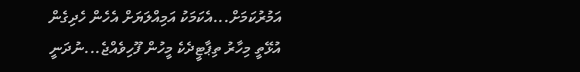އަމުރުކަމަށް...އެކަމަކު އަމިއްލަޔަށް އެހެން ހެދިގެން އުޅޭތީ މިހާރު ތިޕާޓީދެކެ މީހުން ފޫހިވެއްޖެ...ނުދަނީ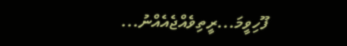ފޫހިވީމަ...ރީތިވެއްޖެއެއްނު...